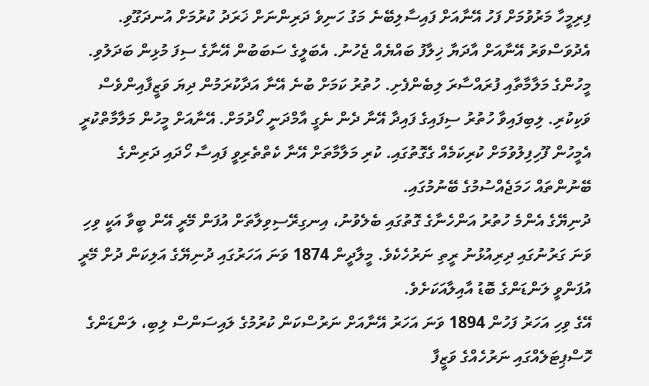ފިރިމީހާ މަރުވުމަށް ފަހު އޭނާއަށް ފައިސާލިބޭނެ މަގު ހަނިވެ ދަރިންނަށް ޚަރަދު ކުރުމަށް އުނދަގޫވި. އެދުވަސްވަރު އޭނާއަށް އާދަޔާ ޚިލާފު ބައްޔެއް ޖެހުނު. އެބަލީގެ ސަބަބުން އޭނާގެ ސިފަ މުޅިން ބަދަލުވި. މީހުންގެ މަލާމާތާއި ފުރައްސާރަ ލިބެންފެށި. ހުތުރު ކަމަށް ބުނެ އޭނާ އަދާކުރަމުން ދިޔަ ވަޒީފާއިންވެސް ވަކިކުރި. ލިބިފައިވާ ހުތުރު ސިފައިގެ ފައިދާ އޭނާ ދެން ނެގީ އާމްދަނީ ހޯދުމަށް. އޭނާއަށް މީހުން މަލާމާތްކުރީ އެމީހުން ފޫހިފިލުވުމަށް ކުރިކަމެއް ގެގޮތުގައި. ކުރި މަލާމާތަށް އޭނާ ކެތްތެރިވީ ފައިސާ ހޯދައި ދަރިންގެ ބޭނުންތައް ހަމަޖެއްސުމުގެ ބޭނުމުގައި.
ދުނިޔޭގެ އެންމެ ހުތުރު އަންހެނާގެ ގޮތުގައި ބެލެވުނު، އިނގިރޭސިވިލާތަށް އުފަން މޭރީ އޭން ބީވާ އަކީ ވިހި ވަނަ ގަރުނުގައި ދިރިއުޅުނު ރީތި ނަރުހެކެވެ. މީލާދީން 1874 ވަނަ އަހަރުގައި ދުނިޔޭގެ އަލިކަން ދުށް މޭރީ އުފަންވީ ލަންޑަންގެ ބޮޑު އާއިލާއަކަށެވެ.
އޭގެ ވިހި އަހަރު ފަހުން 1894 ވަނަ އަހަރު އޭނާއަށް ނަރުސްކަން ކުރުމުގެ ލައިސަންސް ލިބި، ލަންޑަންގެ ހޮސްޕިޓަލެއްގައި ނަރުހެއްގެ ވަޒީފާ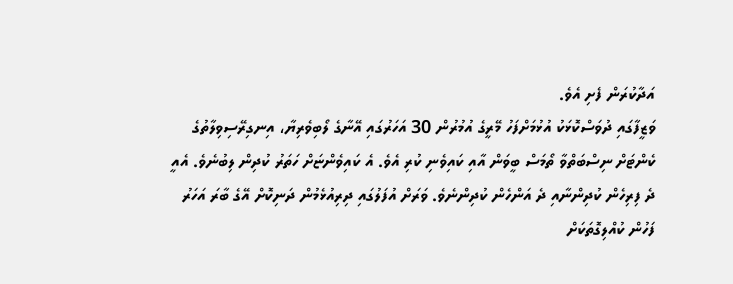އަދާކުރަން ފެށި އެވެ.
ވަޒީފާގައި ދުވަސްކޮޅަކު އުޅުމަށްފަހު މޭރީގެ އުމުރުން 30 އަހަރުގައި އޭނާގެ ލޯބިވެރިޔާ، އިނގިރޭސިވިލާތުގެ ކެންޓަށް ނިސްބަތްވާ ތޯމަސް ބީވަން އާއި ކައިވެނި ކުރި އެވެ. އެ ކައިވެންޏަށް ހަތަރު ކުދިން ލިބުނެވެ. އެއީ ދެ ފިރިހެން ކުދިންނާއި ދެ އަންހެން ކުދިންނެވެ. ވަރަށް އުފަލުގައި ދިރިއުޅެމުން ދަނިކޮށް އޭގެ ބާރަ އަހަރު ފަހުން ކުއްލިގޮތަކަށް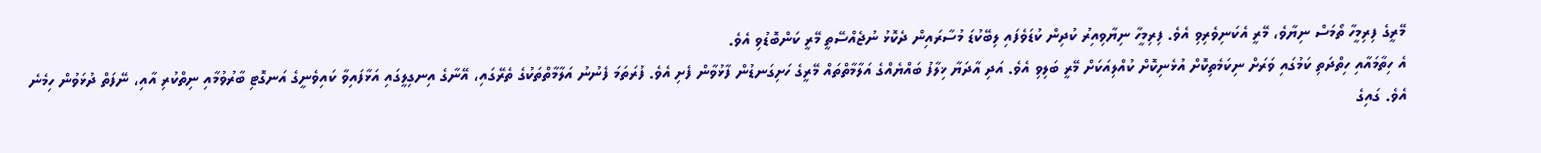މޭރީގެ ފިރިމީހާ ތޯމަސް ނިޔާވެ، މޭރީ އެކަނިވެރިވި އެވެ. ފިރިމީހާ ނިޔާވިއިރު ކުދިން ކުޑަވެފައި ލިބޭކުޑަ މުސާރައިން ދެކޮޅު ނުޖެއްސޭތީ މޭރީ ކަންބޮޑުވި އެވެ.
އެ ހިތާމައާއި ހިތްދަތި ކަމުގައި ވަރަށް ނިކަމެތިކޮށް އުޅެނިކޮށް ކުއްލިއަކަށް މޭރީ ބަލިވި އެވެ. އަދި އާދަޔާ ޚިލާފު ބައްޔެއްގެ އަލާމާތްތައް މޭރީގެ ހަށިގަނޑުން ފާޅުވާން ފެށި އެވެ. ފުރަތަމަ ފެނުނު އަލާމާތްތަކުގެ ތެރޭގައި، އޭނާގެ އިނގިލީގައި އަޅާފައިވާ ކައިވެނީގެ އަނގޮޓި ބާރުވުމާއި ނިތްކުރި އާއި، ނޭފަތް ދުޅަވުން ހިމެނެ އެވެ. ގައިގެ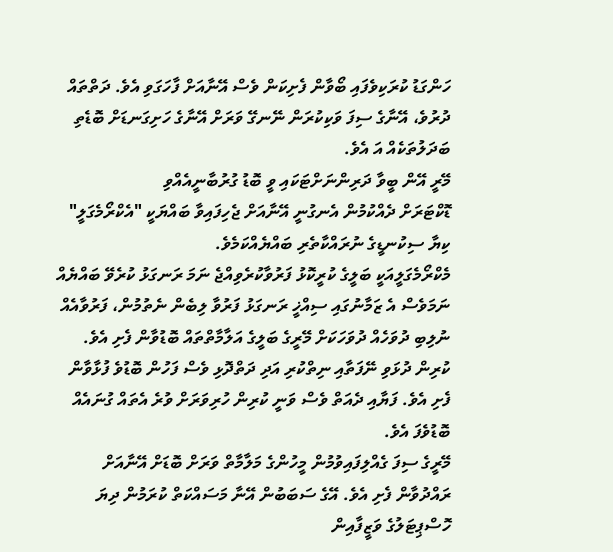ހަންގަޑު ކުރަކިވެފައި ބޯވާން ފެށިކަން ވެސް އޭނާއަށް ފާހަގަވި އެވެ. ދަތްތައް ދުރުވެ، އޭނާގެ ސިފަ ވަކިކުރަން ނޭނގޭ ވަރަށް އޭނާގެ ހަށިގަނޑަށް ބޮޑެތި ބަދަލުތަކެއް އަ އެވެ.
މޭރީ އޭން ބީވާ ދަރިންނަށްޓަކައި ވީ ބޮޑު ގުރުބާނީއެއްވި
ޑޮކްޓަރަށް ދެއްކުމުން އެނގުނީ އޭނާއަށް ޖެހިފައިވާ ބައްޔަކީ "އެކްރޯމެގަލީ" ކިޔާ ސިކުނޑީގެ ނުރައްކާތެރި ބައްޔެއްކަމެވެ.
މެކްރޯމެގަލީއަކީ ބަލީގެ ކުރީކޮޅު ފަރުވާކުރެވިއްޖެ ނަމަ ރަނގަޅު ކުރެވޭ ބައްޔެއް ނަމަވެސް އެ ޒަމާނުގައި ސިއްޚީ ރަނގަޅު ފަރުވާ ލިބެން ނެތުމުން، ފަރުވާއެއް ނުލިބި ދުވަހެއް ދުވަހަކަށް މޭރީގެ ބަލީގެ އަލާމާތްތައް ބޮޑުވާން ފެށި އެވެ. ކުރިން ދުޅަވި ނޭފަތާއި ނިތްކުރި އަދި ދަތްދޮޅި ވެސް ފަހުން ބޮޑުވެ ފުޅާވާން ފެށި އެވެ. ފަޔާއި ދެއަތް ވެސް ވަނީ ކުރިން ހުރިވަރަށް ވުރެ އެތައް ގުނައެއް ބޮޑުވެފަ އެވެ.
މޭރީގެ ސިފަ ގެއްލިފައިވުމުން މީހުންގެ މަލާމާތް ވަރަށް ބޮޑަށް އޭނާއަށް ރައްދުވާން ފެށި އެވެ. އޭގެ ސަބަބުން އޭނާ މަސައްކަތް ކުރަމުން ދިޔަ ހޮސްޕިޓަލުގެ ވަޒީފާއިން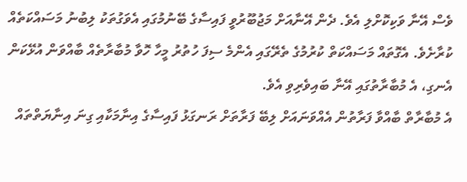ވެސް އޭނާ ވަކިކޮށްލި އެވެ. ދެން އޭނާއަށް މަޖުބޫރުވީ ފައިސާގެ ބޭނުމުގައި އެވަގުތަކު ލިބުނު މަސައްކަތެއް ކުރާށެވެ. އެގޮތައް މަސައްކަތް ކުރުމުގެ ތެރޭގައި އެންމެ ސިފަ ހުތުރު މީހާ ހޮވާ މުބާރާތެއް ބާއްވަން އުޅޭކަން އެނގި، އެ މުބާރާތުގައި އޭނާ ބައިވެރިވި އެވެ.
އެ މުބާރާތް ބާއްވާ ފަރާތުން އެއްވަނައަށް ލިބޭ ފަރާތަށް ރަނގަޅު ފައިސާގެ އިނާމަކާއި ގިނަ އިނާޔަތްތައް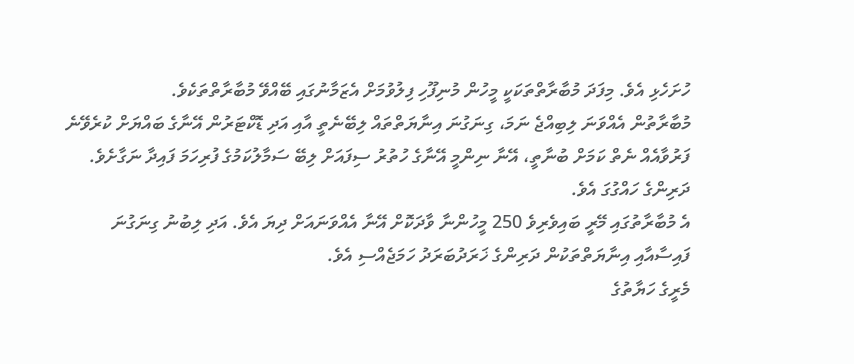ހުށަހެޅި އެވެ. މިފަދަ މުބާރާތްތަކަކީ މީހުން މުނިފޫހި ފިލުވުމަށް އެޒަމާނުގައި ބޭއްވޭ މުބާރާތްތަކެވެ.
މުބާރާތުން އެއްވަނަ ލިބިއްޖެ ނަމަ، ގިނަގުނަ އިނާޔަތްތައް ލިބޭނެތީ އާއި އަދި ޑޮކްޓަރުން އޭނާގެ ބައްޔަށް ކުރެވޭނެ ފަރުވާއެއް ނެތް ކަމަށް ބުނާތީ، އޭނާ ނިންމީ އޭނާގެ ހުތުރު ސިފައަށް ލިބޭ ސަމާލުކަމުގެ ފުރިހަމަ ފައިދާ ނަގާށެވެ. ދަރިންގެ ހައްގުގަ އެވެ.
އެ މުބާރާތުގައި މޭރީ ބައިވެރިވެ 250 މީހުންނާ ވާދަކޮށް އޭނާ އެއްވަނައަށް ދިޔަ އެވެ. އަދި ލިބުނު ގިނަގުނަ ފައިސާއާއި އިނާޔަތްތަކުން ދަރިންގެ ޚަރަދުބަރަދު ހަމަޖެއްސި އެވެ.
މެރީގެ ހަޔާތުގެ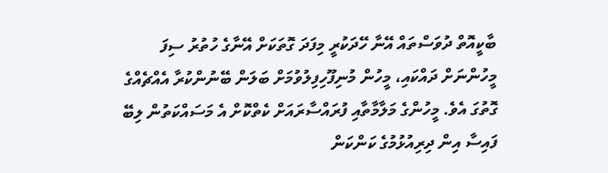ބާކީއޮތް ދުވަސްތައް އޭނާ ހޭދަކުރީ މިފަދަ ގޮތަކަށް އޭނާގެ ހުތުރު ސިފަ މީހުންނަށް ދައްކައި، މީހުން މުނިފޫހިފިލުވުމަށް ބަލަން ބޭނުންކުރާ އެއްޗެއްގެ ގޮތުގަ އެވެ. މީހުންގެ މަލާމާތާއި ފުރައްސާރައަށް ކެތްކޮށް އެ މަސައްކަތުން ލިބޭ ފައިސާ އިން ދިރިއުޅުމުގެ ކަންކަން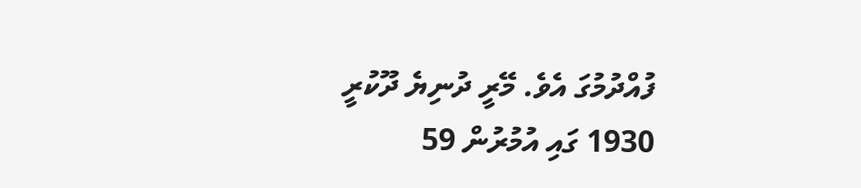ފުއްދުމުގަ އެވެ. މޭރީ ދުނިޔެ ދޫކުރީ 1930 ގައި އުމުރުން 59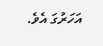އަހަރުގަ އެވެ.